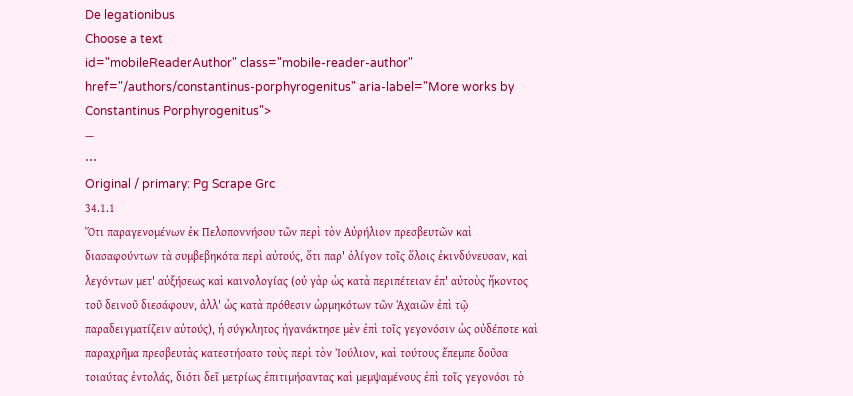De legationibus
Choose a text
id="mobileReaderAuthor" class="mobile-reader-author" href="/authors/constantinus-porphyrogenitus" aria-label="More works by Constantinus Porphyrogenitus">
—
⋯
Original / primary: Pg Scrape Grc
34.1.1
Ὅτι παραγενομένων ἐκ Πελοποννήσου τῶν περὶ τὸν Αὐρήλιον πρεσβευτῶν καὶ διασαφούντων τὰ συμβεβηκότα περὶ αὐτούς, ὅτι παρ' ὀλίγον τοῖς ὅλοις ἐκινδύνευσαν, καὶ λεγόντων μετ' αὐξήσεως καὶ καινολογίας (οὐ γὰρ ὡς κατὰ περιπέτειαν ἐπ' αὐτοὺς ἥκοντος τοῦ δεινοῦ διεσάφουν, ἀλλ' ὡς κατὰ πρόθεσιν ὡρμηκότων τῶν Ἀχαιῶν ἐπὶ τῷ παραδειγματίζειν αὐτούς), ἡ σύγκλητος ἠγανάκτησε μὲν ἐπὶ τοῖς γεγονόσιν ὡς οὐδέποτε καὶ παραχρῆμα πρεσβευτὰς κατεστήσατο τοὺς περὶ τὸν Ἰούλιον, καὶ τούτους ἔπεμπε δοῦσα τοιαύτας ἐντολάς, διότι δεῖ μετρίως ἐπιτιμήσαντας καὶ μεμψαμένους ἐπὶ τοῖς γεγονόσι τὸ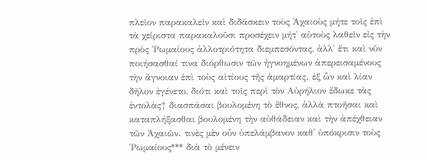πλεῖον παρακαλεῖν καὶ διδάσκειν τοὺς Ἀχαιοὺς μήτε τοῖς ἐπὶ τὰ χείριστα παρακαλοῦσι προσέχειν μήτ' αὐτοὺς λαθεῖν εἰς τὴν πρὸς Ῥωμαίους ἀλλοτριότητα διεμπεσόντας, ἀλλ' ἔτι καὶ νῦν ποιήσασθαί τινα διόρθωσιν τῶν ἠγνοημένων ἀπερεισαμένους τὴν ἄγνοιαν ἐπὶ τοὺς αἰτίους τῆς ἁμαρτίας. ἐξ ὧν καὶ λίαν δῆλον ἐγένετο, διότι καὶ τοῖς περὶ τὸν Αὐρήλιον ἔδωκε τὰς ἐντολὰς† διασπάσαι βουλομένη τὸ ἔθνος, ἀλλὰ πτοῆσαι καὶ καταπλήξασθαι βουλομένη τὴν αὐθάδειαν καὶ τὴν ἀπέχθειαν τῶν Ἀχαιῶν. τινὲς μὲν οὖν ὑπελάμβανον καθ' ὑπόκρισιν τοὺς Ῥωμαίους*** διὰ τὸ μένειν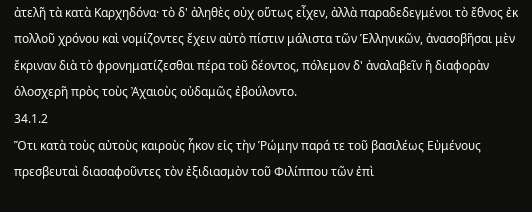ἀτελῆ τὰ κατὰ Καρχηδόνα· τὸ δ' ἀληθὲς οὐχ οὕτως εἶχεν, ἀλλὰ παραδεδεγμένοι τὸ ἔθνος ἐκ πολλοῦ χρόνου καὶ νομίζοντες ἔχειν αὐτὸ πίστιν μάλιστα τῶν Ἑλληνικῶν, ἀνασοβῆσαι μὲν ἔκριναν διὰ τὸ φρονηματίζεσθαι πέρα τοῦ δέοντος, πόλεμον δ' ἀναλαβεῖν ἢ διαφορὰν ὁλοσχερῆ πρὸς τοὺς Ἀχαιοὺς οὐδαμῶς ἐβούλοντο.
34.1.2
Ὅτι κατὰ τοὺς αὐτοὺς καιροὺς ἧκον εἰς τὴν Ῥώμην παρά τε τοῦ βασιλέως Εὐμένους πρεσβευταὶ διασαφοῦντες τὸν ἐξιδιασμὸν τοῦ Φιλίππου τῶν ἐπὶ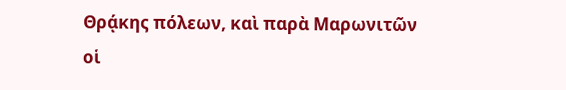Θρᾴκης πόλεων, καὶ παρὰ Μαρωνιτῶν οἱ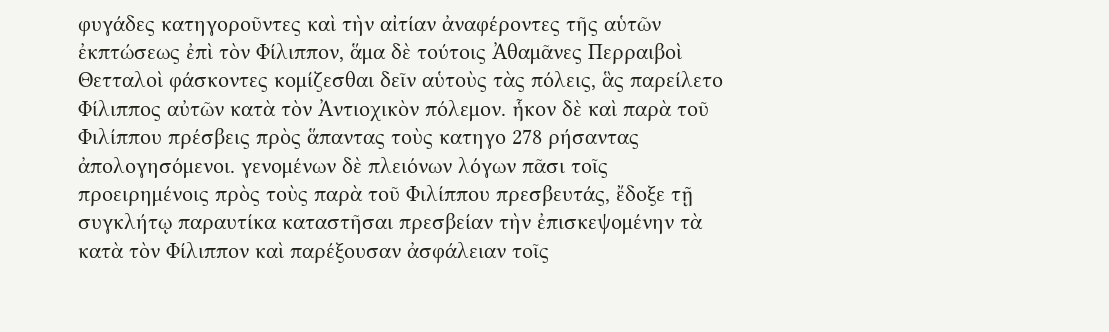φυγάδες κατηγοροῦντες καὶ τὴν αἰτίαν ἀναφέροντες τῆς αὑτῶν ἐκπτώσεως ἐπὶ τὸν Φίλιππον, ἅμα δὲ τούτοις Ἀθαμᾶνες Περραιβοὶ Θετταλοὶ φάσκοντες κομίζεσθαι δεῖν αὑτοὺς τὰς πόλεις, ἃς παρείλετο Φίλιππος αὐτῶν κατὰ τὸν Ἀντιοχικὸν πόλεμον. ἧκον δὲ καὶ παρὰ τοῦ Φιλίππου πρέσβεις πρὸς ἅπαντας τοὺς κατηγο 278 ρήσαντας ἀπολογησόμενοι. γενομένων δὲ πλειόνων λόγων πᾶσι τοῖς προειρημένοις πρὸς τοὺς παρὰ τοῦ Φιλίππου πρεσβευτάς, ἔδοξε τῇ συγκλήτῳ παραυτίκα καταστῆσαι πρεσβείαν τὴν ἐπισκεψομένην τὰ κατὰ τὸν Φίλιππον καὶ παρέξουσαν ἀσφάλειαν τοῖς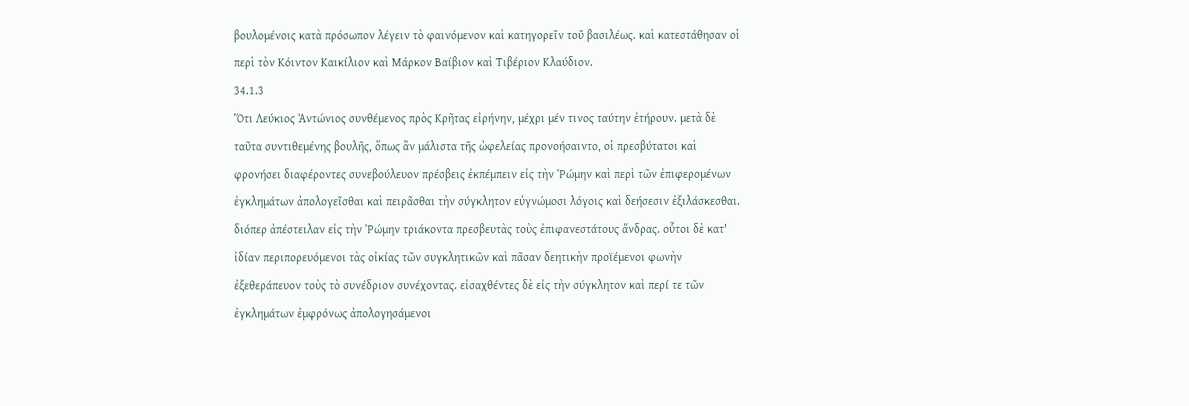βουλομένοις κατὰ πρόσωπον λέγειν τὸ φαινόμενον καὶ κατηγορεῖν τοῦ βασιλέως. καὶ κατεστάθησαν οἱ περὶ τὸν Κόιντον Καικίλιον καὶ Μάρκον Βαίβιον καὶ Τιβέριον Κλαύδιον.
34.1.3
Ὅτι Λεύκιος Ἀντώνιος συνθέμενος πρὸς Κρῆτας εἰρήνην, μέχρι μέν τινος ταύτην ἐτήρουν. μετὰ δὲ ταῦτα συντιθεμένης βουλῆς, ὅπως ἂν μάλιστα τῆς ὠφελείας προνοήσαιντο, οἱ πρεσβύτατοι καὶ φρονήσει διαφέροντες συνεβούλευον πρέσβεις ἐκπέμπειν εἰς τὴν Ῥώμην καὶ περὶ τῶν ἐπιφερομένων ἐγκλημάτων ἀπολογεῖσθαι καὶ πειρᾶσθαι τὴν σύγκλητον εὐγνώμοσι λόγοις καὶ δεήσεσιν ἐξιλάσκεσθαι. διόπερ ἀπέστειλαν εἰς τὴν Ῥώμην τριάκοντα πρεσβευτὰς τοὺς ἐπιφανεστάτους ἄνδρας. οὗτοι δὲ κατ' ἰδίαν περιπορευόμενοι τὰς οἰκίας τῶν συγκλητικῶν καὶ πᾶσαν δεητικὴν προϊέμενοι φωνὴν ἐξεθεράπευον τοὺς τὸ συνέδριον συνέχοντας. εἰσαχθέντες δὲ εἰς τὴν σύγκλητον καὶ περί τε τῶν ἐγκλημάτων ἐμφρόνως ἀπολογησάμενοι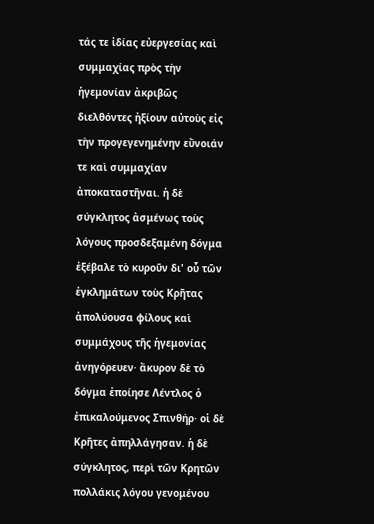τάς τε ἰδίας εὐεργεσίας καὶ συμμαχίας πρὸς τὴν ἡγεμονίαν ἀκριβῶς διελθόντες ἠξίουν αὐτοὺς εἰς τὴν προγεγενημένην εὔνοιάν τε καὶ συμμαχίαν ἀποκαταστῆναι. ἡ δὲ σύγκλητος ἀσμένως τοὺς λόγους προσδεξαμένη δόγμα ἐξέβαλε τὸ κυροῦν δι' οὗ τῶν ἐγκλημάτων τοὺς Κρῆτας ἀπολύουσα φίλους καὶ συμμάχους τῆς ἡγεμονίας ἀνηγόρευεν· ἄκυρον δὲ τὸ δόγμα ἐποίησε Λέντλος ὁ ἐπικαλούμενος Σπινθήρ· οἱ δὲ Κρῆτες ἀπηλλάγησαν. ἡ δὲ σύγκλητος, περὶ τῶν Κρητῶν πολλάκις λόγου γενομένου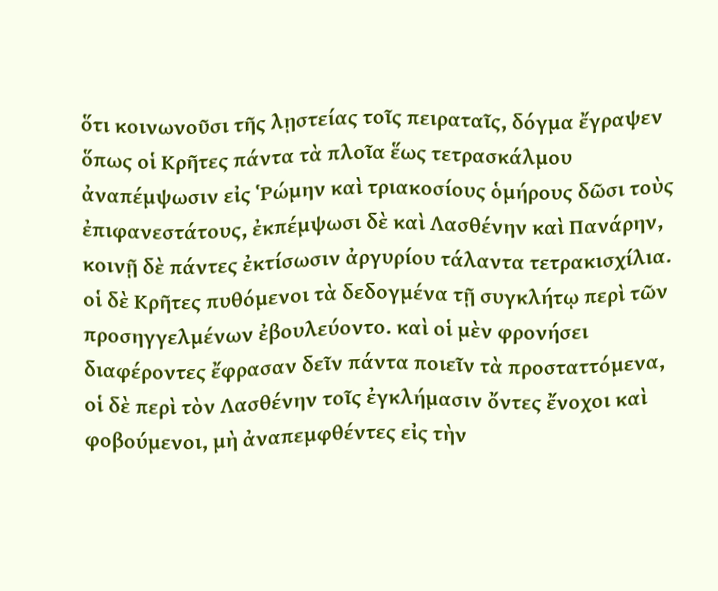ὅτι κοινωνοῦσι τῆς λῃστείας τοῖς πειραταῖς, δόγμα ἔγραψεν ὅπως οἱ Κρῆτες πάντα τὰ πλοῖα ἕως τετρασκάλμου ἀναπέμψωσιν εἰς Ῥώμην καὶ τριακοσίους ὁμήρους δῶσι τοὺς ἐπιφανεστάτους, ἐκπέμψωσι δὲ καὶ Λασθένην καὶ Πανάρην, κοινῇ δὲ πάντες ἐκτίσωσιν ἀργυρίου τάλαντα τετρακισχίλια. οἱ δὲ Κρῆτες πυθόμενοι τὰ δεδογμένα τῇ συγκλήτῳ περὶ τῶν προσηγγελμένων ἐβουλεύοντο. καὶ οἱ μὲν φρονήσει διαφέροντες ἔφρασαν δεῖν πάντα ποιεῖν τὰ προσταττόμενα, οἱ δὲ περὶ τὸν Λασθένην τοῖς ἐγκλήμασιν ὄντες ἔνοχοι καὶ φοβούμενοι, μὴ ἀναπεμφθέντες εἰς τὴν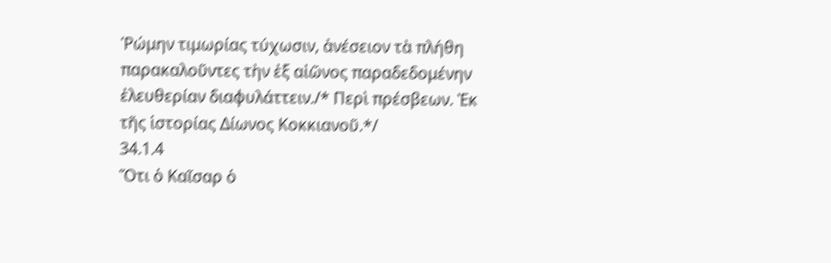Ῥώμην τιμωρίας τύχωσιν, ἀνέσειον τὰ πλήθη παρακαλοῦντες τὴν ἐξ αἰῶνος παραδεδομένην ἐλευθερίαν διαφυλάττειν./* Περὶ πρέσβεων. Ἐκ τῆς ἱστορίας Δίωνος Κοκκιανοῦ.*/
34.1.4
Ὅτι ὁ Καῖσαρ ὁ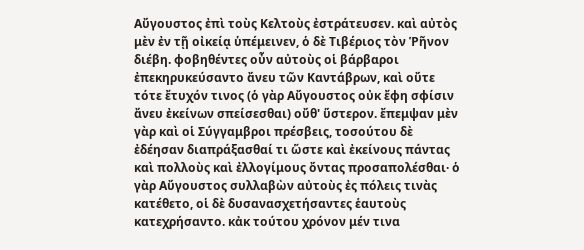Αὔγουστος ἐπὶ τοὺς Κελτοὺς ἐστράτευσεν. καὶ αὐτὸς μὲν ἐν τῇ οἰκείᾳ ὑπέμεινεν, ὁ δὲ Τιβέριος τὸν Ῥῆνον διέβη. φοβηθέντες οὖν αὐτοὺς οἱ βάρβαροι ἐπεκηρυκεύσαντο ἄνευ τῶν Καντάβρων, καὶ οὔτε τότε ἔτυχόν τινος (ὁ γὰρ Αὔγουστος οὐκ ἔφη σφίσιν ἄνευ ἐκείνων σπείσεσθαι) οὔθ' ὕστερον. ἔπεμψαν μὲν γὰρ καὶ οἱ Σύγγαμβροι πρέσβεις, τοσούτου δὲ ἐδέησαν διαπράξασθαί τι ὥστε καὶ ἐκείνους πάντας καὶ πολλοὺς καὶ ἐλλογίμους ὄντας προσαπολέσθαι· ὁ γὰρ Αὔγουστος συλλαβὼν αὐτοὺς ἐς πόλεις τινὰς κατέθετο, οἱ δὲ δυσανασχετήσαντες ἑαυτοὺς κατεχρήσαντο. κἀκ τούτου χρόνον μέν τινα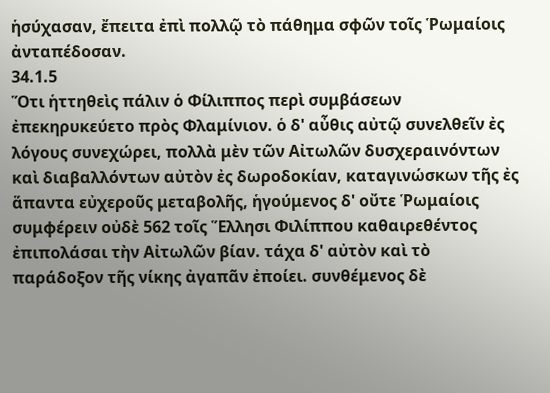ἡσύχασαν, ἔπειτα ἐπὶ πολλῷ τὸ πάθημα σφῶν τοῖς Ῥωμαίοις ἀνταπέδοσαν.
34.1.5
Ὅτι ἡττηθεὶς πάλιν ὁ Φίλιππος περὶ συμβάσεων ἐπεκηρυκεύετο πρὸς Φλαμίνιον. ὁ δ' αὖθις αὐτῷ συνελθεῖν ἐς λόγους συνεχώρει, πολλὰ μὲν τῶν Αἰτωλῶν δυσχεραινόντων καὶ διαβαλλόντων αὐτὸν ἐς δωροδοκίαν, καταγινώσκων τῆς ἐς ἅπαντα εὐχεροῦς μεταβολῆς, ἡγούμενος δ' οὔτε Ῥωμαίοις συμφέρειν οὐδὲ 562 τοῖς Ἕλλησι Φιλίππου καθαιρεθέντος ἐπιπολάσαι τὴν Αἰτωλῶν βίαν. τάχα δ' αὐτὸν καὶ τὸ παράδοξον τῆς νίκης ἀγαπᾶν ἐποίει. συνθέμενος δὲ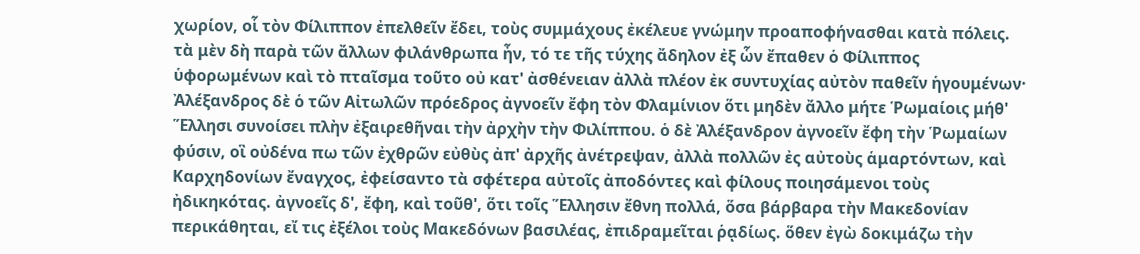χωρίον, οἷ τὸν Φίλιππον ἐπελθεῖν ἔδει, τοὺς συμμάχους ἐκέλευε γνώμην προαποφήνασθαι κατὰ πόλεις. τὰ μὲν δὴ παρὰ τῶν ἄλλων φιλάνθρωπα ἦν, τό τε τῆς τύχης ἄδηλον ἐξ ὧν ἔπαθεν ὁ Φίλιππος ὑφορωμένων καὶ τὸ πταῖσμα τοῦτο οὐ κατ' ἀσθένειαν ἀλλὰ πλέον ἐκ συντυχίας αὐτὸν παθεῖν ἡγουμένων· Ἀλέξανδρος δὲ ὁ τῶν Αἰτωλῶν πρόεδρος ἀγνοεῖν ἔφη τὸν Φλαμίνιον ὅτι μηδὲν ἄλλο μήτε Ῥωμαίοις μήθ' Ἕλλησι συνοίσει πλὴν ἐξαιρεθῆναι τὴν ἀρχὴν τὴν Φιλίππου. ὁ δὲ Ἀλέξανδρον ἀγνοεῖν ἔφη τὴν Ῥωμαίων φύσιν, οἳ οὐδένα πω τῶν ἐχθρῶν εὐθὺς ἀπ' ἀρχῆς ἀνέτρεψαν, ἀλλὰ πολλῶν ἐς αὐτοὺς ἁμαρτόντων, καὶ Καρχηδονίων ἔναγχος, ἐφείσαντο τὰ σφέτερα αὐτοῖς ἀποδόντες καὶ φίλους ποιησάμενοι τοὺς ἠδικηκότας. ἀγνοεῖς δ', ἔφη, καὶ τοῦθ', ὅτι τοῖς Ἕλλησιν ἔθνη πολλά, ὅσα βάρβαρα τὴν Μακεδονίαν περικάθηται, εἴ τις ἐξέλοι τοὺς Μακεδόνων βασιλέας, ἐπιδραμεῖται ῥᾳδίως. ὅθεν ἐγὼ δοκιμάζω τὴν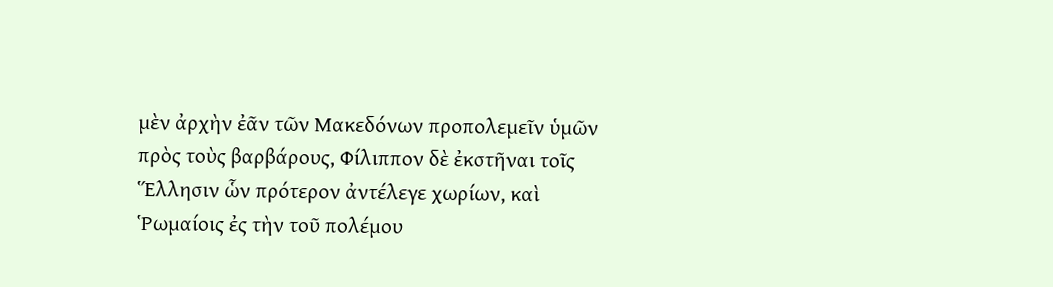μὲν ἀρχὴν ἐᾶν τῶν Μακεδόνων προπολεμεῖν ὑμῶν πρὸς τοὺς βαρβάρους, Φίλιππον δὲ ἐκστῆναι τοῖς Ἕλλησιν ὧν πρότερον ἀντέλεγε χωρίων, καὶ Ῥωμαίοις ἐς τὴν τοῦ πολέμου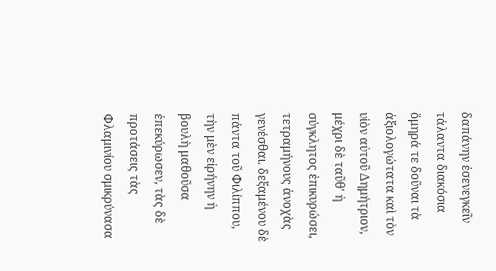δαπάνην ἐσενεγκεῖν τάλαντα διακόσια ὅμηρά τε δοῦναι τὰ ἀξιολογώτατα καὶ τὸν υἱὸν αὐτοῦ Δημήτριον, μέχρι δὲ ταῦθ' ἡ σύγκλητος ἐπικυρώσει, τετραμήνους ἀνοχὰς γενέσθαι. δεξαμένου δὲ πάντα τοῦ Φιλίππου, τὴν μὲν εἰρήνην ἡ βουλὴ μαθοῦσα ἐπεκύρωσεν, τὰς δὲ προτάσεις τὰς Φλαμινίου σμικρύνασα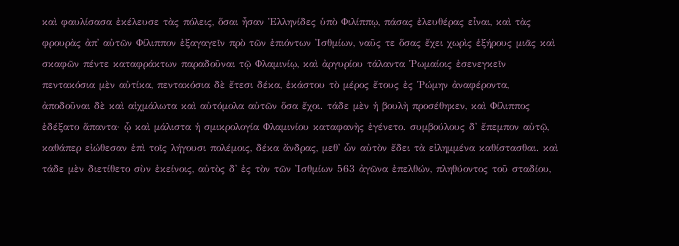καὶ φαυλίσασα ἐκέλευσε τὰς πόλεις, ὅσαι ἦσαν Ἑλληνίδες ὑπὸ Φιλίππῳ, πάσας ἐλευθέρας εἶναι, καὶ τὰς φρουρὰς ἀπ' αὐτῶν Φίλιππον ἐξαγαγεῖν πρὸ τῶν ἐπιόντων Ἰσθμίων, ναῦς τε ὅσας ἔχει χωρὶς ἑξήρους μιᾶς καὶ σκαφῶν πέντε καταφράκτων παραδοῦναι τῷ Φλαμινίῳ, καὶ ἀργυρίου τάλαντα Ῥωμαίοις ἐσενεγκεῖν πεντακόσια μὲν αὐτίκα, πεντακόσια δὲ ἔτεσι δέκα, ἑκάστου τὸ μέρος ἔτους ἐς Ῥώμην ἀναφέροντα, ἀποδοῦναι δὲ καὶ αἰχμάλωτα καὶ αὐτόμολα αὐτῶν ὅσα ἔχοι. τάδε μὲν ἡ βουλὴ προσέθηκεν, καὶ Φίλιππος ἐδέξατο ἅπαντα· ᾧ καὶ μάλιστα ἡ σμικρολογία Φλαμινίου καταφανὴς ἐγένετο. συμβούλους δ' ἔπεμπον αὐτῷ, καθάπερ εἰώθεσαν ἐπὶ τοῖς λήγουσι πολέμοις, δέκα ἄνδρας, μεθ' ὧν αὐτὸν ἔδει τὰ εἰλημμένα καθίστασθαι. καὶ τάδε μὲν διετίθετο σὺν ἐκείνοις, αὐτὸς δ' ἐς τὸν τῶν Ἰσθμίων 563 ἀγῶνα ἐπελθών, πληθύοντος τοῦ σταδίου,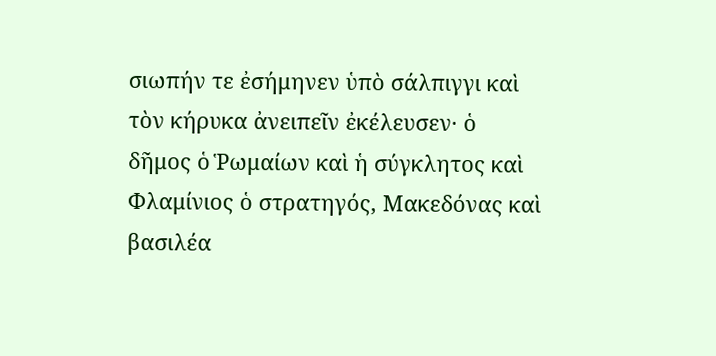σιωπήν τε ἐσήμηνεν ὑπὸ σάλπιγγι καὶ τὸν κήρυκα ἀνειπεῖν ἐκέλευσεν· ὁ δῆμος ὁ Ῥωμαίων καὶ ἡ σύγκλητος καὶ Φλαμίνιος ὁ στρατηγός, Μακεδόνας καὶ βασιλέα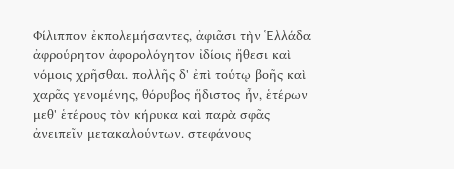Φίλιππον ἐκπολεμήσαντες, ἀφιᾶσι τὴν Ἑλλάδα ἀφρούρητον ἀφορολόγητον ἰδίοις ἤθεσι καὶ νόμοις χρῆσθαι. πολλῆς δ' ἐπὶ τούτῳ βοῆς καὶ χαρᾶς γενομένης, θόρυβος ἥδιστος ἦν, ἑτέρων μεθ' ἑτέρους τὸν κήρυκα καὶ παρὰ σφᾶς ἀνειπεῖν μετακαλούντων. στεφάνους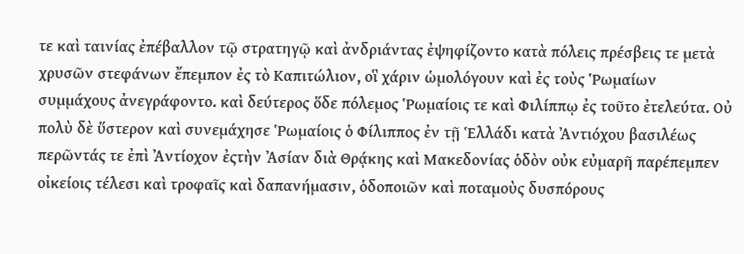τε καὶ ταινίας ἐπέβαλλον τῷ στρατηγῷ καὶ ἀνδριάντας ἐψηφίζοντο κατὰ πόλεις πρέσβεις τε μετὰ χρυσῶν στεφάνων ἔπεμπον ἐς τὸ Καπιτώλιον, οἳ χάριν ὡμολόγουν καὶ ἐς τοὺς Ῥωμαίων συμμάχους ἀνεγράφοντο. καὶ δεύτερος ὅδε πόλεμος Ῥωμαίοις τε καὶ Φιλίππῳ ἐς τοῦτο ἐτελεύτα. Οὐ πολὺ δὲ ὕστερον καὶ συνεμάχησε Ῥωμαίοις ὁ Φίλιππος ἐν τῇ Ἑλλάδι κατὰ Ἀντιόχου βασιλέως περῶντάς τε ἐπὶ Ἀντίοχον ἐςτὴν Ἀσίαν διὰ Θρᾴκης καὶ Μακεδονίας ὁδὸν οὐκ εὐμαρῆ παρέπεμπεν οἰκείοις τέλεσι καὶ τροφαῖς καὶ δαπανήμασιν, ὁδοποιῶν καὶ ποταμοὺς δυσπόρους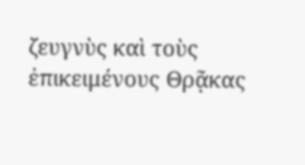ζευγνὺς καὶ τοὺς ἐπικειμένους Θρᾷκας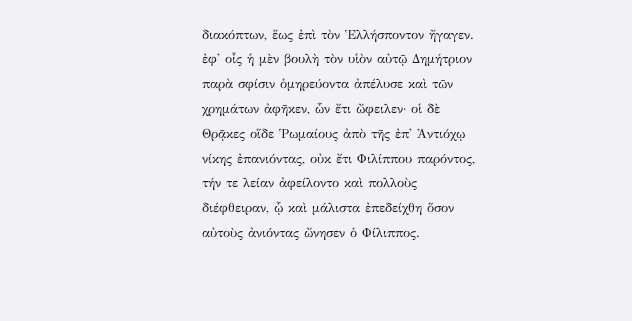διακόπτων, ἕως ἐπὶ τὸν Ἑλλήσποντον ἤγαγεν. ἐφ' οἷς ἡ μὲν βουλὴ τὸν υἱὸν αὐτῷ Δημήτριον παρὰ σφίσιν ὁμηρεύοντα ἀπέλυσε καὶ τῶν χρημάτων ἀφῆκεν, ὧν ἔτι ὤφειλεν· οἱ δὲ Θρᾷκες οἵδε Ῥωμαίους ἀπὸ τῆς ἐπ' Ἀντιόχῳ νίκης ἐπανιόντας, οὐκ ἔτι Φιλίππου παρόντος, τήν τε λείαν ἀφείλοντο καὶ πολλοὺς διέφθειραν, ᾧ καὶ μάλιστα ἐπεδείχθη ὅσον αὐτοὺς ἀνιόντας ὤνησεν ὁ Φίλιππος.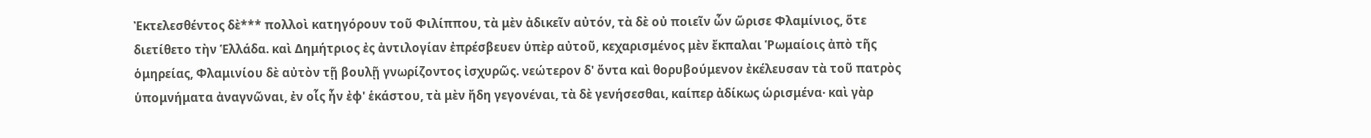Ἐκτελεσθέντος δὲ*** πολλοὶ κατηγόρουν τοῦ Φιλίππου, τὰ μὲν ἀδικεῖν αὐτόν, τὰ δὲ οὐ ποιεῖν ὧν ὥρισε Φλαμίνιος, ὅτε διετίθετο τὴν Ἑλλάδα. καὶ Δημήτριος ἐς ἀντιλογίαν ἐπρέσβευεν ὑπὲρ αὐτοῦ, κεχαρισμένος μὲν ἔκπαλαι Ῥωμαίοις ἀπὸ τῆς ὁμηρείας, Φλαμινίου δὲ αὐτὸν τῇ βουλῇ γνωρίζοντος ἰσχυρῶς. νεώτερον δ' ὄντα καὶ θορυβούμενον ἐκέλευσαν τὰ τοῦ πατρὸς ὑπομνήματα ἀναγνῶναι, ἐν οἷς ἦν ἐφ' ἑκάστου, τὰ μὲν ἤδη γεγονέναι, τὰ δὲ γενήσεσθαι, καίπερ ἀδίκως ὡρισμένα· καὶ γὰρ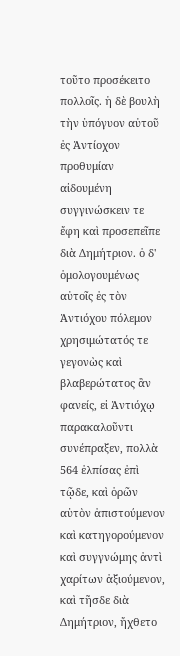τοῦτο προσέκειτο πολλοῖς. ἡ δὲ βουλὴ τὴν ὑπόγυον αὐτοῦ ἐς Ἀντίοχον προθυμίαν αἰδουμένη συγγινώσκειν τε ἔφη καὶ προσεπεῖπε διὰ Δημήτριον. ὁ δ' ὁμολογουμένως αὐτοῖς ἐς τὸν Ἀντιόχου πόλεμον χρησιμώτατός τε γεγονὼς καὶ βλαβερώτατος ἂν φανείς, εἰ Ἀντιόχῳ παρακαλοῦντι συνέπραξεν, πολλὰ 564 ἐλπίσας ἐπὶ τῷδε, καὶ ὁρῶν αὑτὸν ἀπιστούμενον καὶ κατηγορούμενον καὶ συγγνώμης ἀντὶ χαρίτων ἀξιούμενον, καὶ τῆσδε διὰ Δημήτριον, ἤχθετο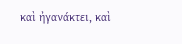καὶ ἠγανάκτει, καὶ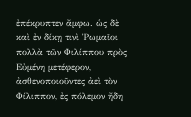ἐπέκρυπτεν ἄμφω. ὡς δὲ καὶ ἐν δίκῃ τινὶ Ῥωμαῖοι πολλὰ τῶν Φιλίππου πρὸς Εὐμένη μετέφερον, ἀσθενοποιοῦντες ἀεὶ τὸν Φίλιππον, ἐς πόλεμον ἤδη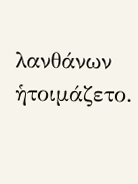λανθάνων ἡτοιμάζετο.